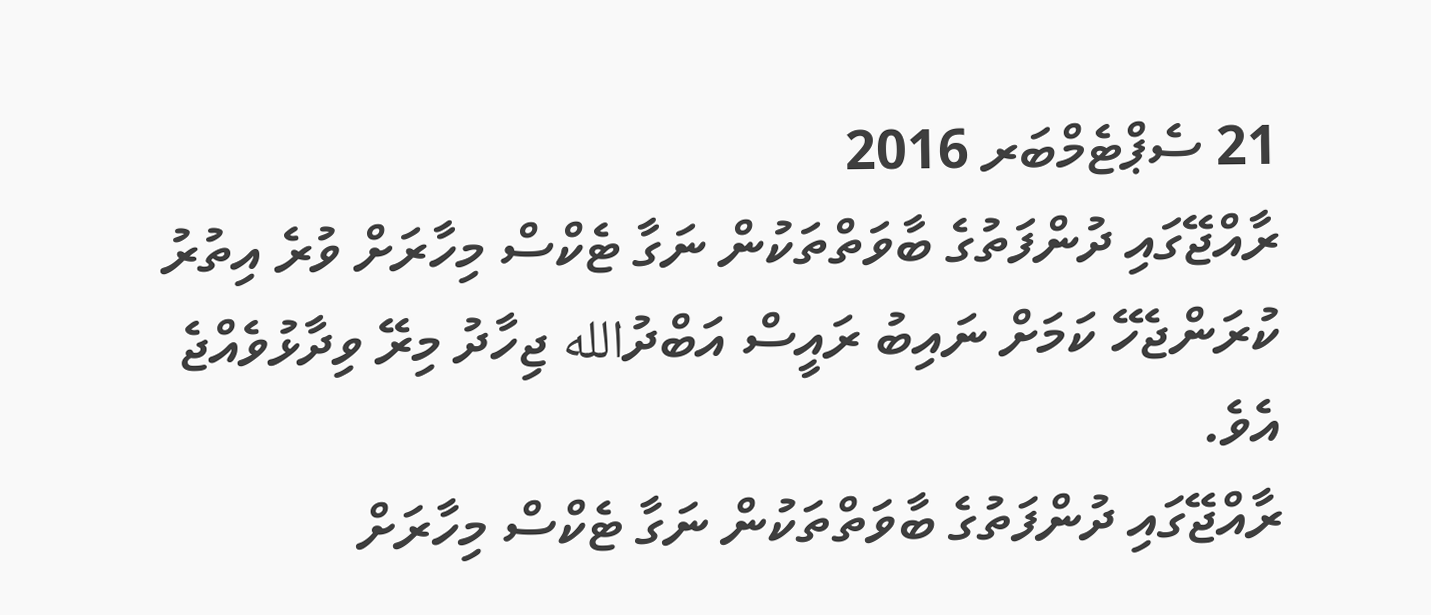21 ސެޕްޓެމްބަރ 2016
ރާއްޖޭގައި ދުންފަތުގެ ބާވަތްތަކުން ނަގާ ޓެކްސް މިހާރަށް ވުރެ އިތުރު ކުރަންޖެހޭ ކަމަށް ނައިބު ރައީސް އަބްދުالله ޖިހާދު މިރޭ ވިދާޅުވެއްޖެ އެވެ.
ރާއްޖޭގައި ދުންފަތުގެ ބާވަތްތަކުން ނަގާ ޓެކްސް މިހާރަށް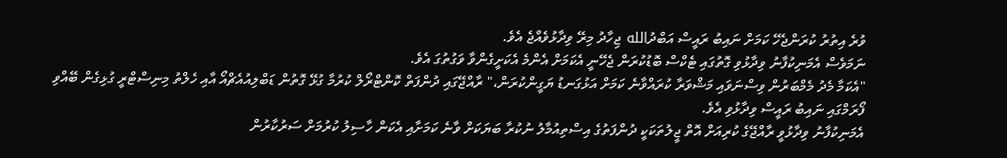ވުރެ އިތުރު ކުރަންޖެހޭ ކަމަށް ނައިބު ރައީސް އަބްދުالله ޖިހާދު މިރޭ ވިދާޅުވެއްޖެ އެވެ.
ނަމަވެސް އެމަނިކުފާނު ވިދާޅުވި ގޮތުގައި ޓެކްސް ބޮޑުކުރަން ޖެހޭނީ އެކަމަށް އެންމެ އެކަށީގެންވާ ވަގުތުގަ އެވެ.
"އެކަމާ މެދު މެމްބަރުން ވިސްނަވައި މަޝްވަރާ ކުރައްވާނެ ކަމަށް އަޅުގަނޑު ޔަގީންކުރަން،" ރާއްޖޭގައި ދުންފަތް ކޮންޓްރޯލް ކުރުމާ ގުޅޭ ގޮތުން ޑަބްލިއުއެޗްއޯ އާއި ހެލްތު މިނިސްޓްރީ ގުޅިގެން ބޭއްވި ފޯރަމްގައި ނައިބު ރައީސް ވިދާޅުވި އެވެ.
އެމަނިކުފާނު ވިދާޅުވީ ރާއްޖޭގެ ކުރިއަށް އޮތް ޖީލުތަކަކީ ދުންފަތުގެ އިސްތިއުމާލު ނުކުރާ ބަޔަކަށް ވާނެ ކަމަށާއި އެކަން ހާސިލު ކުރުމަށް ސަރުކާރުން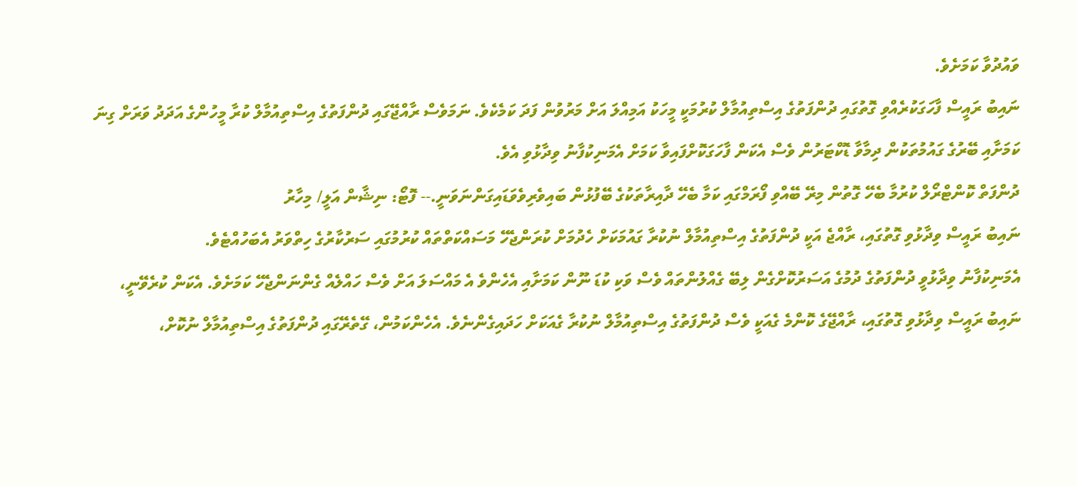ވައުދުވާ ކަމަށެވެ.
ނައިބު ރައީސް ފާހަގަކުރެއްވި ގޮތުގައި ދުންފަތުގެ އިސްތިއުމާލް ކުރުމަކީ މީހަކު އަމިއްލަ އަށް މަރުވުން ފަދަ ކަމެކެވެ. ނަމަވެސް ރާއްޖޭގައި ދުންފަތުގެ އިސްތިއުމާލް ކުރާ މީހުންގެ އަދަދު ވަރަށް ގިނަ ކަމަށާއި ބޭރުގެ ގައުމުތަކުން ދިމާވާ ޑޮކްޓަރުން ވެސް އެކަން ފާހަގަކޮށްފައިވާ ކަމަށް އެމަނިކުފާނު ވިދާޅުވި އެވެ.
ދުންފަތް ކޮންޓްރޯލް ކުރުމާ ބެހޭ ގޮތުން މިރޭ ބޭއްވި ފޯރަމްގައި ކަމާ ބެހޭ ދާއިރާތަކުގެ ބޭފުޅުން ބައިވެރިވެވަޑައިގަންނަވަނީ.-- ފޮޓޯ: ނިޝާން އަލީ/ މިހާރު
ނައިބު ރައީސް ވިދާޅުވި ގޮތުގައި، ރާއްޖެ އަކީ ދުންފަތުގެ އިސްތިއުމާލް ނުކުރާ ގައުމަކަށް ހެދުމަށް ކުރަންޖެހޭ މަސައްކަތްތައް ކުރުމުގައި ސަރުކާރުގެ ހިތްވަރު އެބަހުއްޓެވެ.
އެމަނިކުފާނު ވިދާޅުވީ ދުންފަތުގެ ދުމުގެ އަސަރުކޮށްގެން ލިބޭ ގެއްލުންތައް ވެސް ވަކި ކުޑަ ނޫން ކަމަށާއި އެހެންވެ އެ މައްސަލަ އަށް ވެސް ހައްލެއް ގެންނަންޖެހޭ ކަމަށެވެ. އެކަން ކުރެވޭނީ، ނައިބު ރައީސް ވިދާޅުވި ގޮތުގައި، ރާއްޖޭގެ ކޮންމެ ގެއަކީ ވެސް ދުންފަތުގެ އިސްތިއުމާލް ނުކުރާ ގެއަކަށް ހަދައިގެންނެވެ. އެހެންކަމުން، ގޭތެރޭގައި ދުންފަތުގެ އިސްތިއުމާލް ނުކޮށް،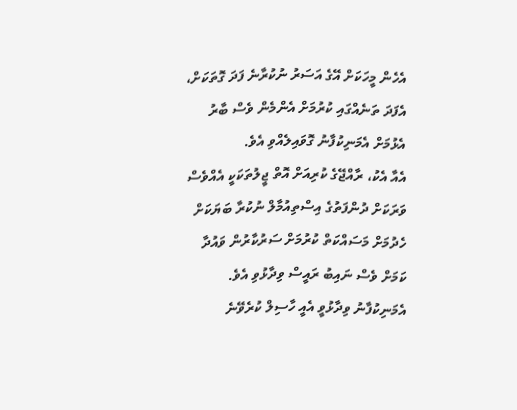އެހެން މީހަކަށް އޭގެ އަސަރު ނުކުރާނެ ފަދަ ގޮތަކަށް، އެފަދަ ތަނެއްގައި ކުރުމަށް އެންމެން ވެސް ބާރު އެޅުމަށް އެމަނިކުފާނު ގޮވައިލެއްވި އެވެ.
އެއާ އެކު، ރާއްޖޭގެ ކުރިއަށް އޮތް ޖީލުތަކަކީ އެއްވެސް ވަރަކަށް ދުންފަތުގެ އިސްތިއުމާލް ނުކުރާ ބަޔަކަށް ހެދުމަށް މަސައްކަތް ކުރުމަށް ސަރުކާރުން ވައުދާ ކަމަށް ވެސް ނައިބު ރައީސް ވިދާޅުވި އެވެ. އެމަނިކުފާނު ވިދާޅުވީ އެއީ ހާސިލް ކުރެވޭނެ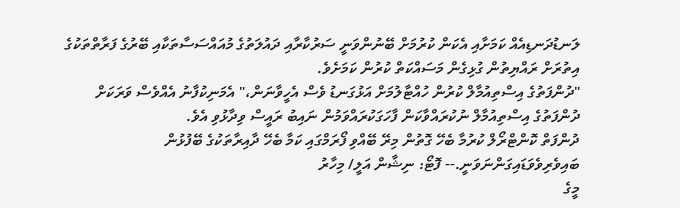ލަނޑުދަނޑިއެއް ކަމަށާއި އެކަން ކުރުމަށް ބޭނުންވަނީ ސަރުކާރާއި ދައުލަތުގެ މުއައްސަސާތަކާއި ބޭރުގެ ފަރާތްތަކުގެ އިތުރަށް ރައްޔިތުން ގުޅިގެން މަސައްކަތް ކުރުން ކަމަށެވެ.
"ދުންފަތުގެ އިސްތިއުމާލް ކުރުން ހުއްޓާލުމަށް އަޅުގަނޑު ވެސް އެހީވާނަން،" އެމަނިކުފާނު އެއްވެސް ވަރަކަށް ދުންފަތުގެ އިސްތިއުމާލް ނުކުރައްވާކަން ފާހަގަކުރައްވަމުން ނައިބު ރައީސް ވިދާޅުވި އެވެ.
ދުންފަތް ކޮންޓްރޯލް ކުރުމާ ބެހޭ ގޮތުން މިރޭ ބޭއްވި ފޯރަމްގައި ކަމާ ބެހޭ ދާއިރާތަކުގެ ބޭފުޅުން ބައިވެރިވެވަޑައިގަންނަވަނީ.-- ފޮޓޯ: ނިޝާން އަލީ/ މިހާރު
މީގެ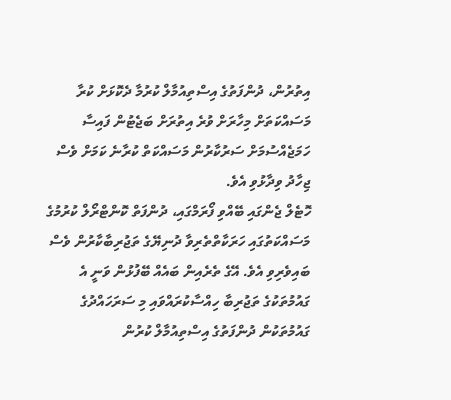އިތުރުން، ދުންފަތުގެ އިސްތިއުމާލް ކުރުމާ ދެކޮޅަށް ކުރާ މަސައްކަތަށް މިހާރަށް ވުރެ އިތުރަށް ބަޖެޓުން ފައިސާ ހަމަޖެއްސުމަށް ސަރުކާރުން މަސައްކަތް ކުރާނެ ކަމަށް ވެސް ޖިހާދު ވިދާޅުވި އެވެ.
ހޮޓެލް ޖެންގައި ބޭއްވި ފޯރަމްގައި، ދުންފަތް ކޮންޓްރޯލް ކުރުމުގެ މަސައްކަތުގައި ހަރަކާތްތެރިވާ ދުނިޔޭގެ ތަޖުރިބާކާރުން ވެސް ބައިވެރިވި އެވެ. އޭގެ ތެރެއިން ބައެއް ބޭފުޅުން ވަނީ އެ ގައުމުތަކުގެ ތަޖުރިބާ ހިއްސާކުރައްވައި މި ސަރަހައްދުގެ ގައުމުތަކުން ދުންފަތުގެ އިސްތިއުމާލް ކުރުން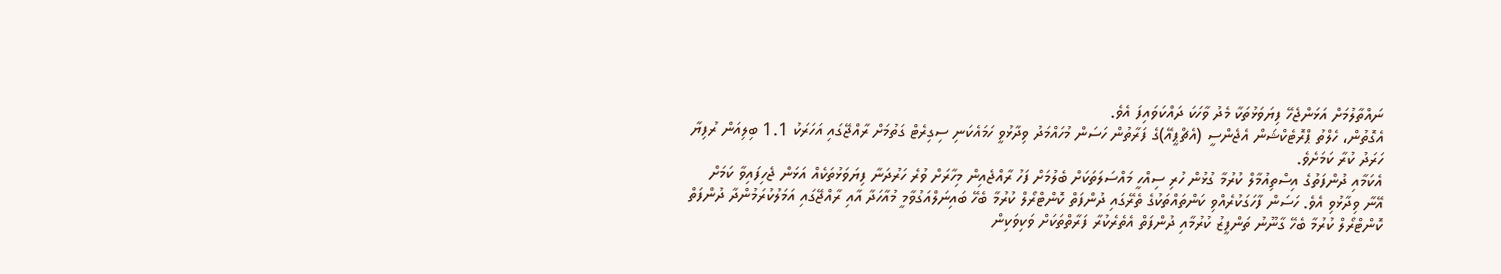ނައްތާލުމަށް އަޅަންޖެހޭ ފިޔަވަޅުތަކާ މެދު ވާހަކަ ދައްކަވައިފަ އެވެ.
އެގޮތުން، ހެލްތު ޕްރޮޓެކްޝަން އެޖެންސީ (އެޗްޕީއޭ)ގެ ފަރާތުން ހަސަން މުހައްމަދު ވިދާޅުވީ ހަމައެކަނި ސިގިރެޓް ގަތުމަށް ރާއްޖޭގައި އަހަރަކު 1.1 ބިލިއަން ރުފިޔާ ހަރަދު ކުރާ ކަމަށެވެ.
އެކަމާއި ދުންފަތުގެ އިސްތިއުމާލް ކުރުމާ ގުޅުން ހުރި ސިއްހީ މައްސަލަތަކަށް ބެލުމަށް ފަހު ރާއްޖެއިން މިހާރަށް ވުރެ ހަރުދަނާ ފިޔަވަޅުތަކެއް އަޅަން ޖެހިފައިވާ ކަމަށް އޭނާ ވިދާޅުވި އެވެ. ހަސަން ފާހަގަކުރެއްވި ކަންތައްތަކުގެ ތެރޭގައި ދުންފަތް ކޮންޓްރޯލް ކުރުމާ ބެހޭ ބައިނަލްއަގުވާމީ މުއާހަދާ އާއި ރާއްޖޭގައި އަމަލުކުރަމުންދާ ދުންފަތް ކޮންޓްރޯލް ކުރުމާ ބެހޭ ގާނޫނު ތަންފީޒު ކުރުމާއި ދުންފަތް އެތެރެކުރާ ފަރާތްތަކަށް ވަކިވަކިން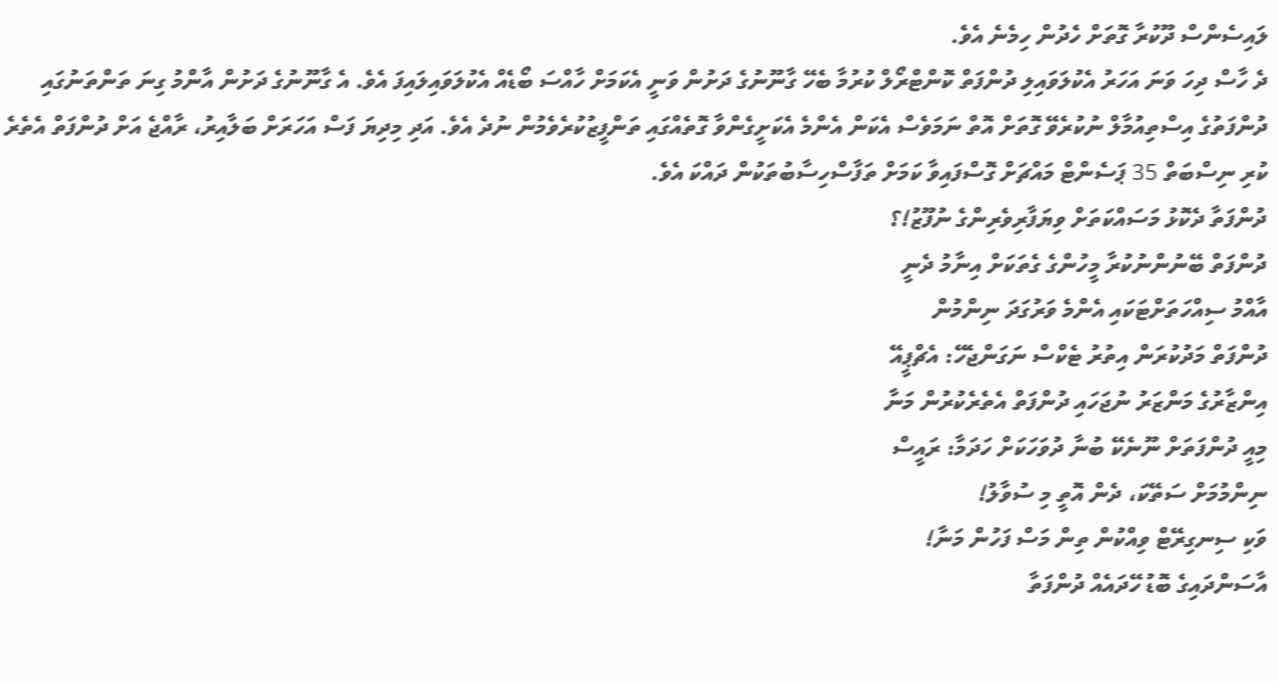ލައިސެންސް ދޫކުރާ ގޮތަށް ހެދުން ހިމެނެ އެވެ.
ދެ ހާސް ދިހަ ވަނަ އަހަރު އެކުލަވައިލި ދުންފަތް ކޮންޓްރޯލް ކުރުމާ ބެހޭ ގާނޫނުގެ ދަށުން ވަނީ އެކަމަށް ހާއްސަ ބޯޑެއް އެކުލަވައިލައިފަ އެވެ. އެ ގާނޫނުގެ ދަށުން އާންމު ގިނަ ތަންތަނުގައި ދުންފަތުގެ އިސްތިއުމާލް ނުކުރެވޭ ގޮތަށް އޮތް ނަމަވެސް އެކަން އެންމެ އެކަށީގެންވާ ގޮތެއްގައި ތަންފީޒުކުރެވެމުން ނުދެ އެވެ. އަދި މިދިޔަ ފަސް އަހަރަށް ބަލާއިރު، ރާއްޖެ އަށް ދުންފަތް އެތެރެ ކުރި ނިސްބަތް 35 ޕަސެންޓް މައްޗަށް ގޮސްފައިވާ ކަމަށް ތަފާސްހިސާބުތަކުން ދައްކަ އެވެ.
ދުންފަތާ ދެކޮޅު މަސައްކަތަށް ވިޔަފާރިވެރިންގެ ނުފޫޒު!؟
ދުންފަތް ބޭނުންނުކުރާ މީހުންގެ ގެތަކަށް އިނާމު ދެނީ
އާއްމު ސިއްހަތަށްޓަކައި އެންމެ ވަރުގަދަ ނިންމުން
ދުންފަތް މަދުކުރަން އިތުރު ޓެކްސް ނަގަންޖެހޭ: އެޗްޕީއޭ
އިންޒާރުގެ މަންޒަރު ނުޖަހައި ދުންފަތް އެތެރެކުރުން މަނާ
މިއީ ދުންފަތަށް ނޫނެކޭ ބުނާ ދުވަހަކަށް ހަދަމާ: ރައީސް
ނިންމުމަށް ސަތޭކަ، ދެން އޮތީ މި ސުވާލު!
ވަކި ސިނގިރޭޓް ވިއްކުން ތިން މަސް ފަހުން މަނާ!
އާސަންދައިގެ ބޮޑު ހޭދައެއް ދުންފަތާ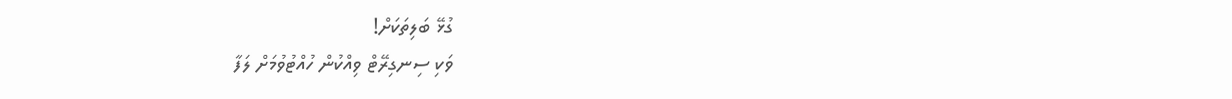ގުޅޭ ބަލިތަކަށް!
ވަކި ސިނގިރޭޓް ވިއްކުން ހުއްޓުވުމަށް ލަފާ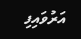އަރުވައިފި